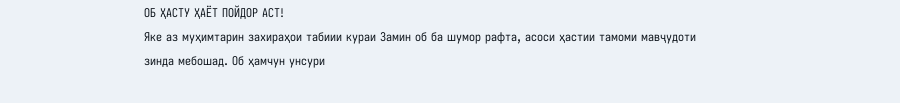ОБ ҲАСТУ ҲАЁТ ПОЙДОР АСТ!
Яке аз муҳимтарин захираҳои табиии кураи Замин об ба шумор рафта, асоси ҳастии тамоми мавҷудоти зинда мебошад. Об ҳамчун унсури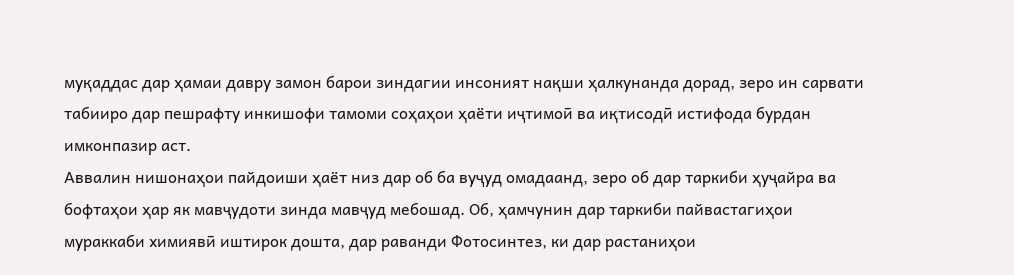муқаддас дар ҳамаи давру замон барои зиндагии инсоният нақши ҳалкунанда дорад, зеро ин сарвати табииро дар пешрафту инкишофи тамоми соҳаҳои ҳаёти иҷтимоӣ ва иқтисодӣ истифода бурдан имконпазир аст.
Аввалин нишонаҳои пайдоиши ҳаёт низ дар об ба вуҷуд омадаанд, зеро об дар таркиби ҳуҷайра ва бофтаҳои ҳар як мавҷудоти зинда мавҷуд мебошад. Об, ҳамчунин дар таркиби пайвастагиҳои мураккаби химиявӣ иштирок дошта, дар раванди Фотосинтез, ки дар растаниҳои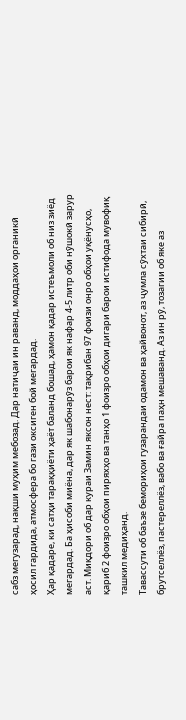сабз мегузарад, нақши муҳим мебозад. Дар натиҷаи ин раванд, моддаҳои органикӣ ҳосил гардида, атмосфера бо гази оксиген бой мегардад.
Ҳар қадаре, ки сатҳи тараққиёти ҳаёт баланд бошад, ҳамон қадар истеъмоли об низ зиёд мегардад. Ба ҳисоби миёна, дар як шабонарӯз барои як нафар 4-5 литр оби нӯшокӣ зарур аст. Миқдори об дар кураи Замин яксон нест: тақрибан 97 фоизи онро обҳои уқёнусҳо, қариб 2 фоизро обҳои пиряхҳо ва танҳо 1 фоизро обҳои дигари барои истифода мувофиқ ташкил медиҳанд.
Тавассути об баъзе бемориҳои гузарандаи одамон ва ҳайвонот, аз ҷумла сӯхтаи сибирӣ, брутселлёз, пастереллёз, вабо ва ғайра паҳн мешаванд. Аз ин рӯ, тозагии об яке аз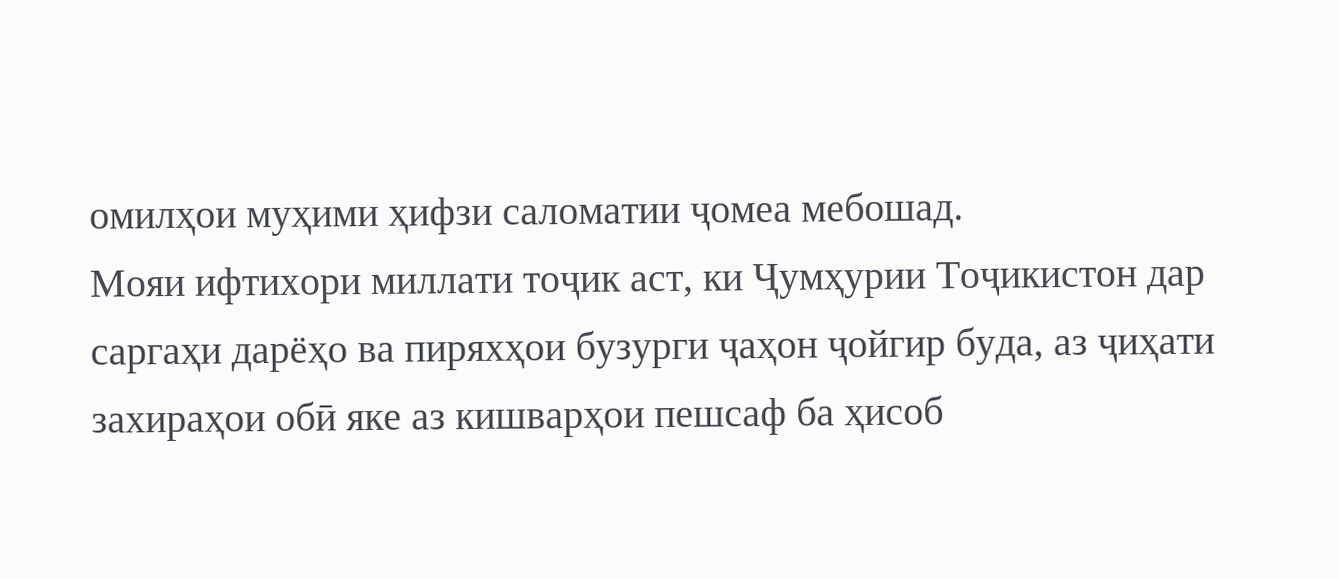омилҳои муҳими ҳифзи саломатии ҷомеа мебошад.
Мояи ифтихори миллати тоҷик аст, ки Ҷумҳурии Тоҷикистон дар саргаҳи дарёҳо ва пиряхҳои бузурги ҷаҳон ҷойгир буда, аз ҷиҳати захираҳои обӣ яке аз кишварҳои пешсаф ба ҳисоб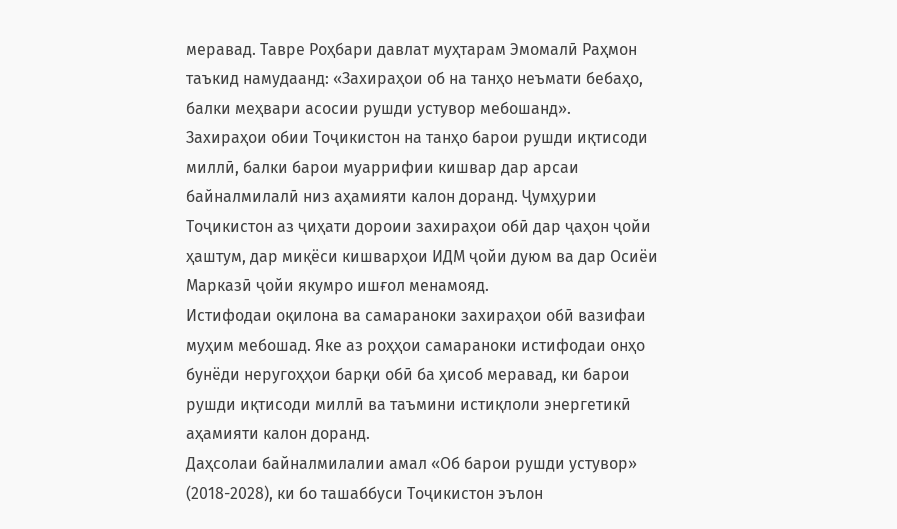меравад. Тавре Роҳбари давлат муҳтарам Эмомалӣ Раҳмон таъкид намудаанд: «Захираҳои об на танҳо неъмати бебаҳо, балки меҳвари асосии рушди устувор мебошанд».
Захираҳои обии Тоҷикистон на танҳо барои рушди иқтисоди миллӣ, балки барои муаррифии кишвар дар арсаи байналмилалӣ низ аҳамияти калон доранд. Ҷумҳурии Тоҷикистон аз ҷиҳати дороии захираҳои обӣ дар ҷаҳон ҷойи ҳаштум, дар миқёси кишварҳои ИДМ ҷойи дуюм ва дар Осиёи Марказӣ ҷойи якумро ишғол менамояд.
Истифодаи оқилона ва самараноки захираҳои обӣ вазифаи муҳим мебошад. Яке аз роҳҳои самараноки истифодаи онҳо бунёди неругоҳҳои барқи обӣ ба ҳисоб меравад, ки барои рушди иқтисоди миллӣ ва таъмини истиқлоли энергетикӣ аҳамияти калон доранд.
Даҳсолаи байналмилалии амал «Об барои рушди устувор» (2018-2028), ки бо ташаббуси Тоҷикистон эълон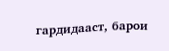гардидааст, барои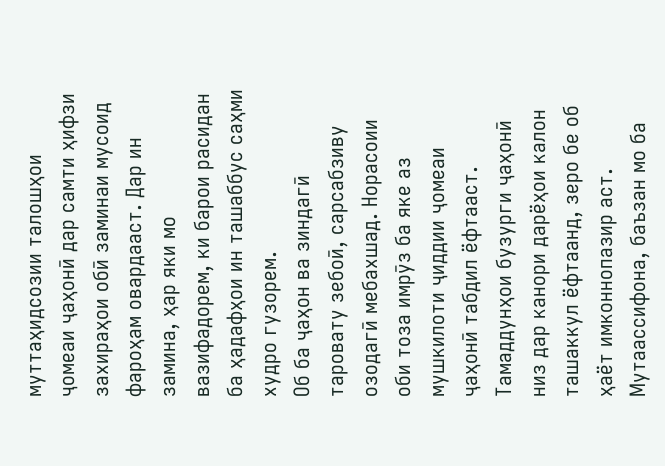муттаҳидсозии талошҳои ҷомеаи ҷаҳонӣ дар самти ҳифзи захираҳои обӣ заминаи мусоид фароҳам овардааст. Дар ин замина, ҳар яки мо вазифадорем, ки барои расидан ба ҳадафҳои ин ташаббус саҳми худро гузорем.
Об ба ҷаҳон ва зиндагӣ таровату зебоӣ, сарсабзиву озодагӣ мебахшад. Норасоии оби тоза имрӯз ба яке аз мушкилоти ҷиддии ҷомеаи ҷаҳонӣ табдил ёфтааст. Тамаддунҳои бузурги ҷаҳонӣ низ дар канори дарёҳои калон ташаккул ёфтаанд, зеро бе об ҳаёт имконнопазир аст.
Мутаассифона, баъзан мо ба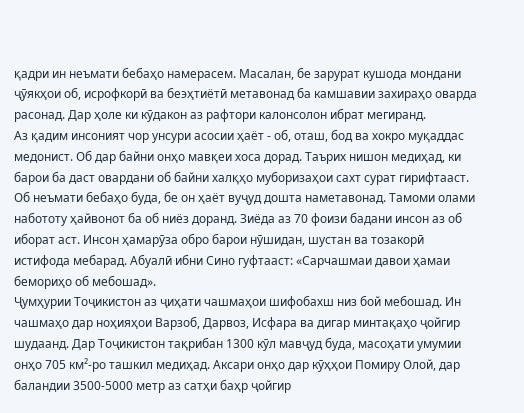қадри ин неъмати бебаҳо намерасем. Масалан, бе зарурат кушода мондани ҷӯякҳои об, исрофкорӣ ва беэҳтиётӣ метавонад ба камшавии захираҳо оварда расонад. Дар ҳоле ки кӯдакон аз рафтори калонсолон ибрат мегиранд.
Аз қадим инсоният чор унсури асосии ҳаёт - об, оташ, бод ва хокро муқаддас медонист. Об дар байни онҳо мавқеи хоса дорад. Таърих нишон медиҳад, ки барои ба даст овардани об байни халқҳо муборизаҳои сахт сурат гирифтааст.
Об неъмати бебаҳо буда, бе он ҳаёт вуҷуд дошта наметавонад. Тамоми олами набототу ҳайвонот ба об ниёз доранд. Зиёда аз 70 фоизи бадани инсон аз об иборат аст. Инсон ҳамарӯза обро барои нӯшидан, шустан ва тозакорӣ истифода мебарад. Абуалӣ ибни Сино гуфтааст: «Сарчашмаи давои ҳамаи бемориҳо об мебошад».
Ҷумҳурии Тоҷикистон аз ҷиҳати чашмаҳои шифобахш низ бой мебошад. Ин чашмаҳо дар ноҳияҳои Варзоб, Дарвоз, Исфара ва дигар минтақаҳо ҷойгир шудаанд. Дар Тоҷикистон тақрибан 1300 кӯл мавҷуд буда, масоҳати умумии онҳо 705 км²-ро ташкил медиҳад. Аксари онҳо дар кӯҳҳои Помиру Олой, дар баландии 3500-5000 метр аз сатҳи баҳр ҷойгир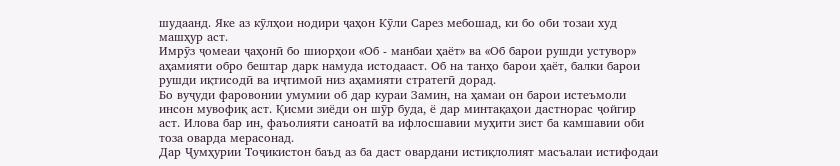шудаанд. Яке аз кӯлҳои нодири ҷаҳон Кӯли Сарез мебошад, ки бо оби тозаи худ машҳур аст.
Имрӯз ҷомеаи ҷаҳонӣ бо шиорҳои «Об - манбаи ҳаёт» ва «Об барои рушди устувор» аҳамияти обро бештар дарк намуда истодааст. Об на танҳо барои ҳаёт, балки барои рушди иқтисодӣ ва иҷтимоӣ низ аҳамияти стратегӣ дорад.
Бо вуҷуди фаровонии умумии об дар кураи Замин, на ҳамаи он барои истеъмоли инсон мувофиқ аст. Қисми зиёди он шӯр буда, ё дар минтақаҳои дастнорас ҷойгир аст. Илова бар ин, фаъолияти саноатӣ ва ифлосшавии муҳити зист ба камшавии оби тоза оварда мерасонад.
Дар Ҷумҳурии Тоҷикистон баъд аз ба даст овардани истиқлолият масъалаи истифодаи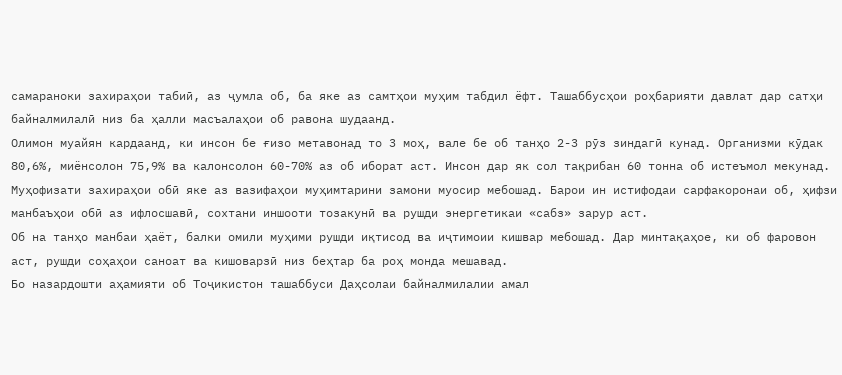самараноки захираҳои табиӣ, аз ҷумла об, ба яке аз самтҳои муҳим табдил ёфт. Ташаббусҳои роҳбарияти давлат дар сатҳи байналмилалӣ низ ба ҳалли масъалаҳои об равона шудаанд.
Олимон муайян кардаанд, ки инсон бе ғизо метавонад то 3 моҳ, вале бе об танҳо 2-3 рӯз зиндагӣ кунад. Организми кӯдак 80,6%, миёнсолон 75,9% ва калонсолон 60-70% аз об иборат аст. Инсон дар як сол тақрибан 60 тонна об истеъмол мекунад.
Муҳофизати захираҳои обӣ яке аз вазифаҳои муҳимтарини замони муосир мебошад. Барои ин истифодаи сарфакоронаи об, ҳифзи манбаъҳои обӣ аз ифлосшавӣ, сохтани иншооти тозакунӣ ва рушди энергетикаи «сабз» зарур аст.
Об на танҳо манбаи ҳаёт, балки омили муҳими рушди иқтисод ва иҷтимоии кишвар мебошад. Дар минтақаҳое, ки об фаровон аст, рушди соҳаҳои саноат ва кишоварзӣ низ беҳтар ба роҳ монда мешавад.
Бо назардошти аҳамияти об Тоҷикистон ташаббуси Даҳсолаи байналмилалии амал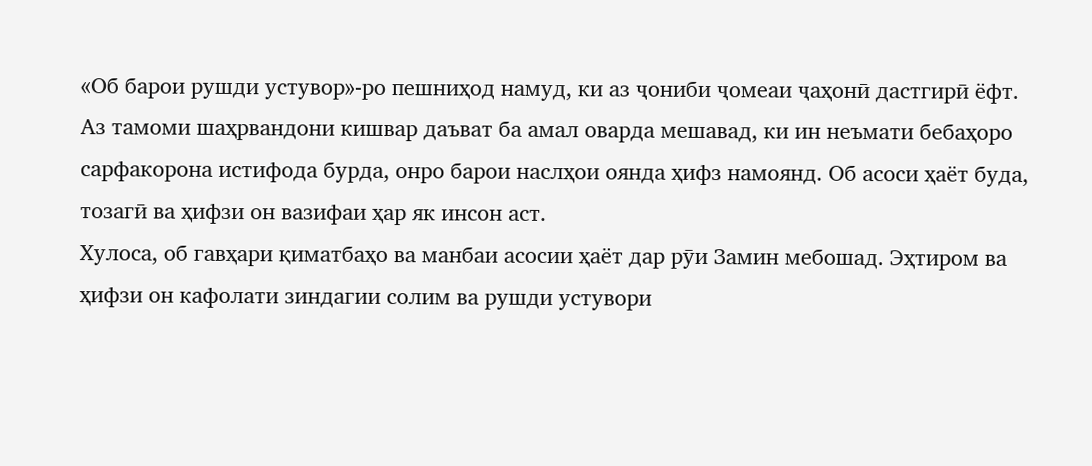«Об барои рушди устувор»-ро пешниҳод намуд, ки аз ҷониби ҷомеаи ҷаҳонӣ дастгирӣ ёфт.
Аз тамоми шаҳрвандони кишвар даъват ба амал оварда мешавад, ки ин неъмати бебаҳоро сарфакорона истифода бурда, онро барои наслҳои оянда ҳифз намоянд. Об асоси ҳаёт буда, тозагӣ ва ҳифзи он вазифаи ҳар як инсон аст.
Хулоса, об гавҳари қиматбаҳо ва манбаи асосии ҳаёт дар рӯи Замин мебошад. Эҳтиром ва ҳифзи он кафолати зиндагии солим ва рушди устувори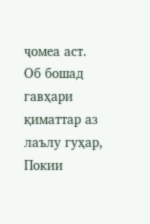ҷомеа аст.
Об бошад гавҳари қиматтар аз лаълу гуҳар,
Покии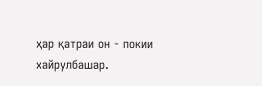ҳар қатраи он - покии хайрулбашар.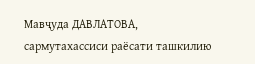Мавҷуда ДАВЛАТОВА,
сармутахассиси раёсати ташкилию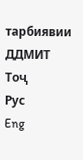тарбиявии ДДМИТ
Тоҷ
Рус
Eng